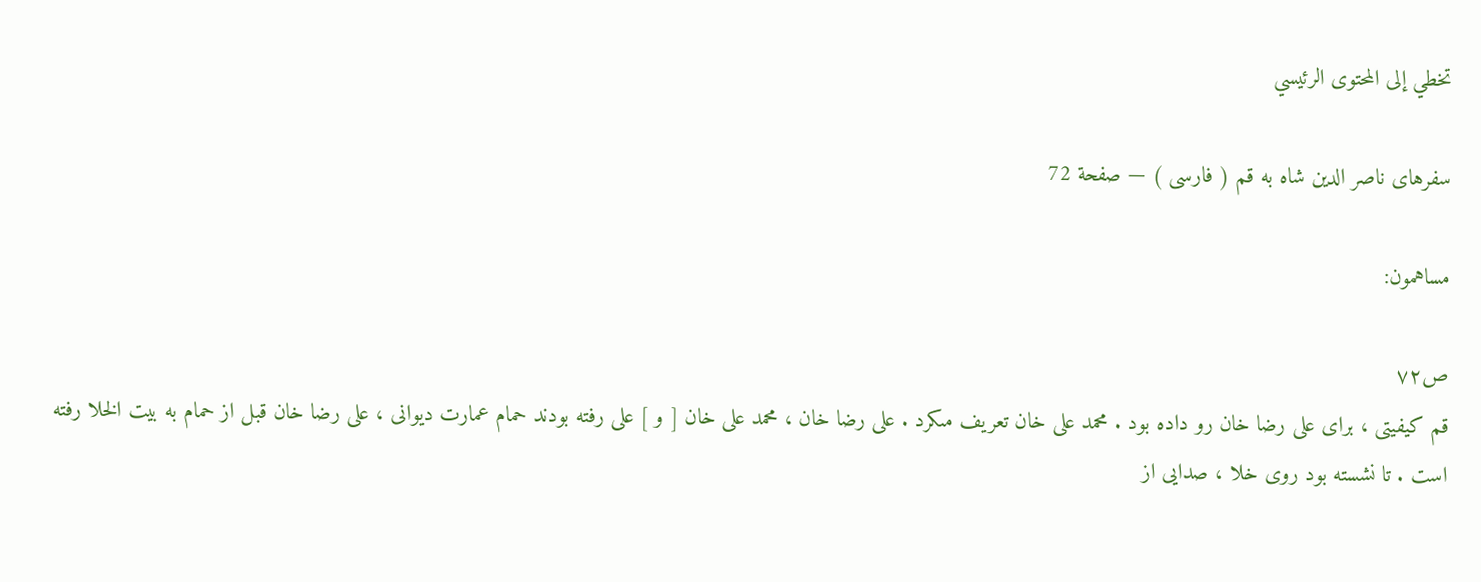تخطي إلى المحتوى الرئيسي

سفرهاى ناصر الدين شاه به قم ( فارسى ) — صفحة 72

مساهمون:

ص٧٢
قم كيفيتى ، براى على رضا خان رو داده بود . محمد على خان تعريف مىكرد . على رضا خان ، محمد على خان [ و ] على رفته بودند حمام عمارت ديوانى ، على رضا خان قبل از حمام به بيت الخلا رفته است . تا نشسته بود روى خلا ، صدايى از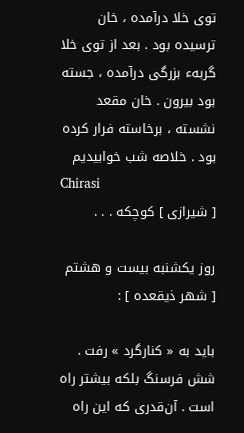توى خلا درآمده ، خان ترسيده بود . بعد از توى خلا گربهء بزرگى درآمده ، جسته بود بيرون . خان مقعد نشسته ، برخاسته فرار كرده بود . خلاصه شب خوابيديم
Chirasi
[ شيرازى ] كوچكه . . .

روز يكشنبه بيست و هشتم [ شهر ذيقعده ] :

بايد به « كنارگرد » رفت . شش فرسنگ بلكه بيشتر راه است . آن‌قدرى كه اين راه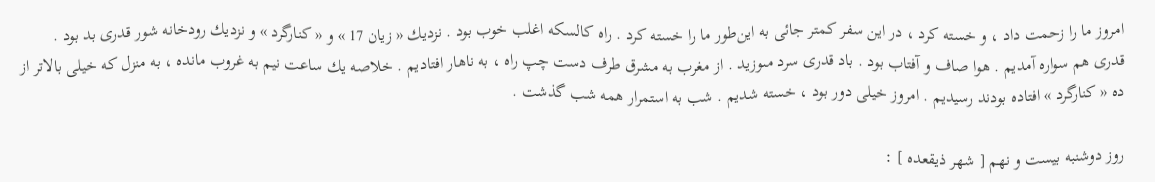امروز ما را زحمت داد ، و خسته كرد ، در اين سفر كمتر جائى به اين‌طور ما را خسته كرد . راه كالسكه اغلب خوب بود . نزديك « زيان 17 » و « كنارگرد » و نزديك رودخانه شور قدرى بد بود . قدرى هم سواره آمديم . هوا صاف و آفتاب بود . باد قدرى سرد مىوزيد . از مغرب به مشرق طرف دست چپ راه ، به ناهار افتاديم . خلاصه يك ساعت نيم به غروب مانده ، به منزل كه خيلى بالاتر از ده « كنارگرد » افتاده بودند رسيديم . امروز خيلى دور بود ، خسته شديم . شب به استمرار همه شب گذشت .

روز دوشنبه بيست و نهم [ شهر ذيقعده ] :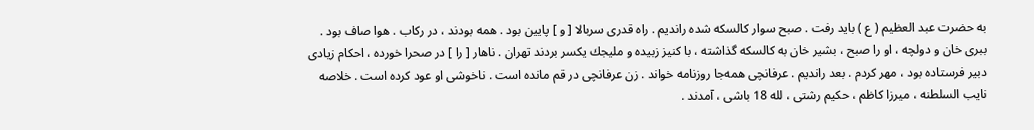به حضرت عبد العظيم ( ع ) بايد رفت . صبح سوار كالسكه شده رانديم . راه قدرى سربالا [ و ] پايين بود . همه بودند ، در ركاب . هوا صاف بود . ببرى خان و دولچه ، او را صبح ، بشير خان به كالسكه گذاشته ، با كنيز زبيده و مليجك يكسر بردند تهران . ناهار [ را ] در صحرا خورده ، احكام زيادى دبير فرستاده بود ، مهر كردم . بعد رانديم . عرفانچى همه‌جا روزنامه خواند . زن عرفانچى در قم مانده است . ناخوشى او عود كرده است . خلاصه نايب السلطنه ، ميرزا كاظم ، حكيم رشتى ، لله 18 باشى ، آمدند .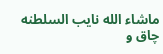ماشاء الله نايب السلطنه چاق و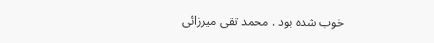خوب شده بود . محمد تقى ميرزائى